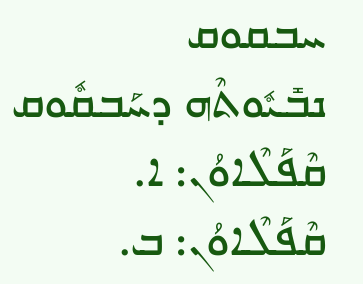ܚܒܩܘܩ
ܢܒܺܝܽܘܬܶܗ ܕܚܰܒܩܽܘܩ
ܩܶܦܰܠܶܐܘܳܢ: ܐ. ܩܶܦܰܠܶܐܘܳܢ: ܒ.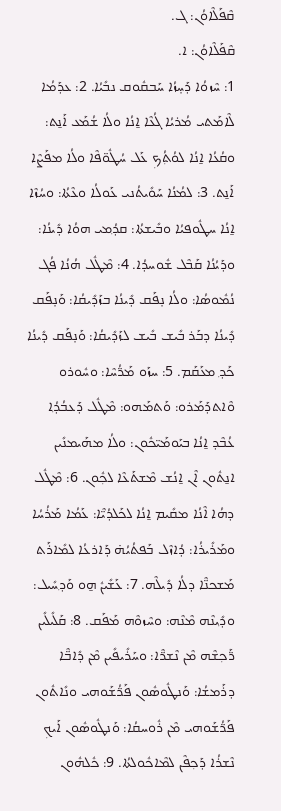ܩܶܦܰܠܶܐܘܳܢ: ܓ.
ܩܶܦܰܠܶܐܘܳܢ: ܐ.
1: ܚܶܙܘܳܐ ܕܰܚ̣ܙܳܐ ܚܰܒܩܽܘܩ ܢܒܺܝܳܐ. 2: ܥܕܰܡܳܐ ܠܶܐܡܰܬܝ ܡܳܪܝܳܐ ܓܳܥܶܐ ܐ̱ܢܳܐ ܘܠܳܐ ܫܳܡܰܥ ܐܰܢ̱ܬ: ܘܩܳܥܳܐ ܐ̱ܢܳܐ ܠܘܳܬ݂ܳܟ݂ ܥܰܠ ܚܳܛܽܘ̈ܦܶܐ ܘܠܳܐ ܡܦܰܨܶܐ ܐܰܢ̱ܬ. 3: ܠܡܳܢܳܐ ܚܰܘܺܝܬܳܢܝ ܥܰܘܠܳܐ ܘܥܶܬܳܐ: ܘܚܳܙܶܐ ܐ̱ܢܳܐ ܚܛܽܘܦܝܳܐ ܘܒܺܝܫܬܳܐ: ܩܕ݂ܳܡܝ ܗܘܳܐ ܕܺܝܢܳܐ: ܘܕܰܝܳܢܳܐ ܩܰܒܶܠ ܫܽܘܚܕܳܐ. 4: ܡܶܛܽܠ ܗܳܢܳܐ ܦܳܓ ܢܳܡܽܘܣܳܐ: ܘܠܳܐ ܢ̣ܦܰܩ ܕܺܝܢܳܐ ܒܙܰܕܺܝܩܳܐ: ܘܰܢ̣ܦܰܩ ܕܺܝܢܳܐ ܕܒܰܪ ܒܺܝܫ ܒܺܝܫ ܠܙܰܕܺܝܩܳܐ: ܘܰܢ̣ܦܰܩ ܕܺܝܢܳܐ ܟܰܕ݂ ܡܥܰܩܰܡ. 5: ܚܙܰܘ ܡܰܖ̈ܳܚܶܐ: ܘܚܽܘܪܘ ܘܶܐܬܕܰܡܰܪܘ: ܘܰܬܡܰܗܘ: ܡܶܛܽܠ ܕܰܥܒܳܕ݂ܳܐ ܥܳܒܶܕ ܐ̱ܢܳܐ ܒܝܰܘܡܰܝ̈ܟܽܘܢ: ܘܠܳܐ ܡܗܰܝܡܢܺܝܢ ܐܢ̱ܬܽܘܢ ܐܶܢ ܐ̱ܢܳܫ ܡܶܫܬܰܥܶܐ ܠܟ݂ܽܘܢ. 6: ܡܶܛܽܠ ܕܗܳܐ ܐܶܢܳܐ ܡܩܺܝܡ ܐ̱ܢܳܐ ܠܟܰܠܕܳܝ̈ܶܐ: ܥܰܡܳܐ ܡܰܪܳܚܳܐ ܘܡܰܪܺܝܪܳܐ: ܕܳܐܙܶܠ ܒܰܦܬܳܝܳܗ̇ ܕܰܐܪܥܳܐ ܠܡܺܐܪܰܬ ܡܰܫܟܢ̈ܶܐ ܕܠܳܐ ܕܺܝܠܶܗ. 7: ܥܰܫܺܝܢܽ ܗ̱ܘ ܘܰܕ݂ܚܺܝܠ: ܘܕ݂ܺܝܢܶܗ ܡܶܢܶܗ: ܘܚܶܙܘܶܗ ܡܰܦܰܩ. 8: ܩܰܠܺܝܠܺܝܢ ܖ̈ܰܟ݂ܫܶܗ ܡܶܢ ܢܶܫܖ̈ܶܐ: ܘܚܰܪܺܝܦܺܝܢ ܡܶܢ ܕܺܐܒ̈ܶܐ ܕܪܰܡܫܳܐ: ܘܰܢܛܽܘܣܽܘܢ ܦܰܖ̈ܳܫܰܘܗܝ ܘܢܺܐܬܽܘܢ ܦܰܖ̈ܳܫܰܘܗܝ ܡܶܢ ܪܽܘܚܩܳܐ: ܘܰܢܛܽܘܣܽܘܢ ܐܰܝܟ݂ ܢܶܫܪܳܐ ܕܰܟ݂ܦܶܢ ܠܡܶܐܟܽܘܠܬܳܐ. 9: ܟܽܠܗܽܘܢ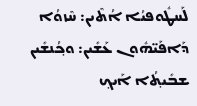ܠܰܚܛܽܘܦܝܳܐ ܐܳܬܶܝܢ: ܚܶܙܘܳܐ ܕܰܐܦܰܝ̈ܗܽܘܢ ܥܰܫܺܝܢ: ܘܟ݂ܳܢܫܺܝܢ ܫܒܺܝܬ݂ܳܐ ܐܰܝܟ݂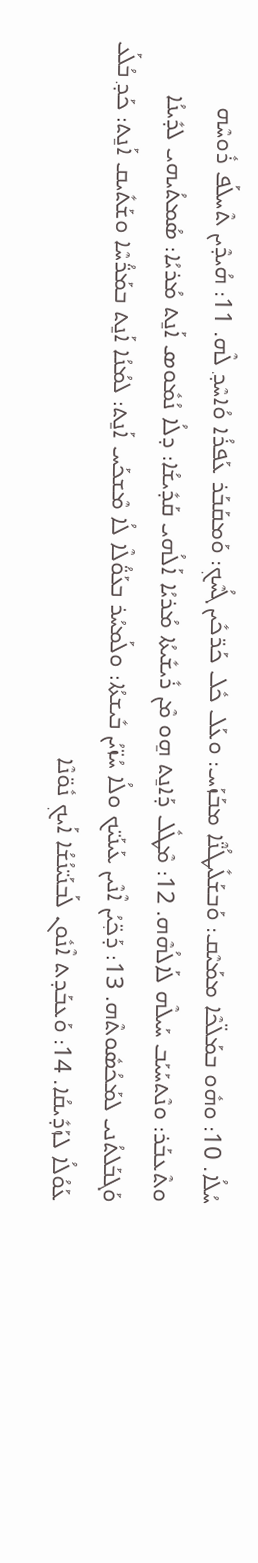ܚܳܠܳܐ. 10: ܘܗܽܘ ܒܡܰܠ̈ܟܶܐ ܡܡܰܝܶܩ: ܘܰܒܫܰܠܺܝܛܳܢ̈ܶܐ ܡܒܰܙܰܚ: ܘܥܰܠ ܟܽܠ ܟܰܖ̈ܟܺܝܢ ܓܳܚܶܟ݂: ܘܰܡܩܰܒܰܪ ܥܰܦܪܳܐ ܘܳܐܚܶܕ݂ ܠܶܗ. 11: ܗܳܝܕܶܝܢ ܬܶܚܠܰܦ ܪܽܘܚܶܗ ܘܬܶܥܒܰܪ: ܘܢܶܬܚܰܝܰܒ ܚܰܝܠܶܗ ܠܰܐܠܳܗܶܗ. 12: ܡܶܛܽܠ ܕܰܐܢ̱ܬ ܗ̱ܘ ܡܶܢ ܪܺܝܫܺܝܬܳܐ ܡܳܪܝܳܐ ܐܰܠܳܗܝ ܩܰܕܺܝܫܳܐ: ܕܠܳܐ ܢܳܡܽܘܣ ܐܰܢ̱ܬ ܡܳܪܝܳܐ: ܣܳܡܬܳܝܗܝ ܠܕܺܝܢܳܐ ܘܰܓܒܰܠܬܳܢܝ ܠܡܰܟܳܣܽܘܬܶܗ. 13: ܕܰܟ݂̈ܝܳܢ ܐܶܢܶܝܢ ܥܰܝܢܰܝ̈ܟ ܘܠܳܐ ܚܳܙ̈ܝܳܢ ܒܺܝܫܬܳܐ: ܘܠܰܡܚܳܪ ܒܥܰܘ̈ܳܠܶܐ ܠܳܐ ܡܶܫܟܰܚ ܐܰܢ̱ܬ: ܠܡܳܢܳܐ ܐܰܢ̱ܬ ܒܡܰܖ̈ܳܚܶܐ ܘܫܰܬܺܝܩ ܐܰܢ̱ܬ: ܟܰܕ݂ ܒܳܠܰܥ ܥܰܘܳܠܳܐ ܠܙܰܕܺܝܩܳܐ. 14: ܘܰܥܒܰܕܬ ܐܶܢܽܘܢ ܠܰܒܢܰܝ̈ܢܳܫܳܐ ܐܰܝܟ݂ ܢܽܘ̈ܢܶܐ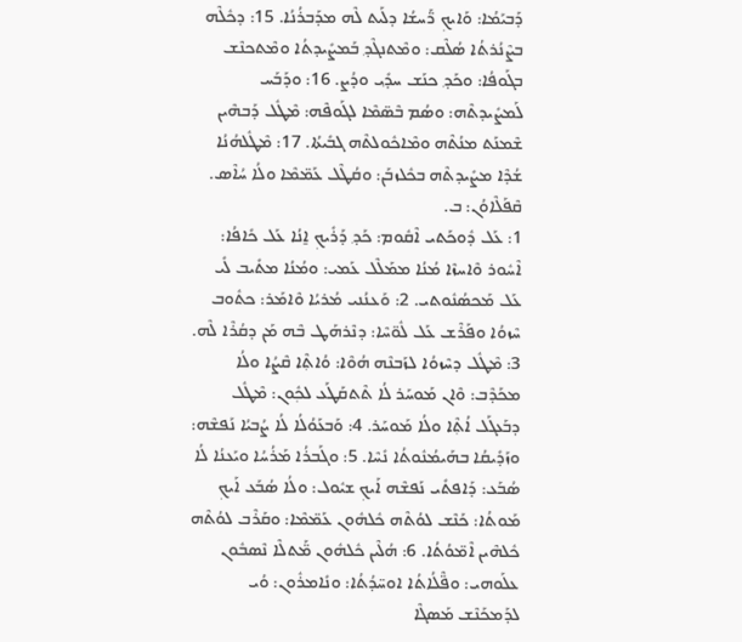ܕܰܒܝܰܡܳܐ: ܘܰܐܝܟ݂ ܖ̈ܰܚܫܳܐ ܕܠܰܝܬ ܠܶܗ ܡܕܰܒܪܳܢܳܐ. 15: ܕܟܽܠܶܗ ܒܨܶܢܳܪܬܳܐ ܣܳܠܶܩ: ܘܡܶܬܢܓܶܕ݂ ܒܰܡܨܺܝܕܬܳܐ ܘܡܶܬܟܢܶܫ ܒܓܰܘܦܳܐ: ܘܟܰܕ݂ ܟܢܰܫ ܚܕ݂ܺܝ ܘܕܳܨ. 16: ܘܕܰܒܰܚ ܠܰܡܨܺܝܕܬܶܗ: ܘܣܳܡ ܒܶܣ̈ܡܶܐ ܠܓܰܘܦܶܗ: ܡܶܛܽܠ ܕܰܒܗܶܝܢ ܫܶܡܢܰܬ ܡܢܳܬܶܗ ܘܡܶܐܟܽܘܠܬܶܗ ܓܒܺܝܬܳܐ. 17: ܡܶܛܽܠܗܳܢܳܐ ܫܳܕܶܐ ܡܨܺܝܕܬܶܗ ܒܟܽܠܙܒܰܢ: ܘܩܳܛܶܠ ܥܰܡ̈ܡܶܐ ܘܠܳܐ ܚܳܐܶܣ.
ܩܶܦܰܠܶܐܘܳܢ: ܒ.
1: ܥܰܠ ܕܽܘܟܰܬܝ ܐܶܩܽܘܡ: ܟܰܕ݂ ܕܰܪܺܝܟ݂ ܐ̱ܢܳܐ ܥܰܠ ܟܺܐܦܳܐ: ܐܶܚܽܘܪ ܘܶܐܚܙܶܐ ܡܳܢܳܐ ܡܡܰܠܶܠ ܥܰܡܝ: ܘܡܳܢܳܐ ܡܬܺܝܒ ܠܺܝ ܥܰܠ ܡܰܟܣܳܢܽܘܬܝ. 2: ܘܰܥܢܳܢܝ ܡܳܪܝܳܐ ܘܶܐܡܰܪ: ܟܬܽܘܒ ܚܶܙܘܳܐ ܘܦܰܪܶܫ ܥܰܠ ܠܽܘ̈ܚܶܐ: ܕܢܶܪܗܰܛ ܒܶܗ ܡܰܢ ܕܩܳܪܶܐ ܠܶܗ. 3: ܡܶܛܽܠ ܕܚܶܙܘܳܐ ܠܙܰܒܢܶܗ ܗܳܘܶܐ: ܘܳܐܬ݂ܶܐ ܩܶܨܳܐ ܘܠܳܐ ܡܟܰܕܶܒ: ܘܶܐܢ ܡܰܘܚܰܪ ܠܳܐ ܬܶܬܩܰܛܰܥ ܠܟ݂ܽܘܢ: ܡܶܛܽܠ ܕܒܰܥܓܰܠ ܐܳܬ݂ܶܐ ܘܠܳܐ ܡܰܘܚܰܪ. 4: ܘܰܒܥܰܘܳܠܳܐ ܠܳܐ ܨܳܒܝܳܐ ܢܰܦܫܶܗ: ܘܙܰܕܺܝܩܳܐ ܒܗܰܝܡܳܢܽܘܬܳܐ ܢܺܚܶܐ. 5: ܘܓܰܒܪܳܐ ܡܰܪܳܚܳܐ ܘܝܰܥܢܳܐ ܠܳܐ ܣܳܒܰܥ: ܕܰܐܦܬܺܝ ܢܰܦܫܶܗ ܐܰܝܟ݂ ܫܝܽܘܠ: ܘܠܳܐ ܣܳܒܰܥ ܐܰܝܟ݂ ܡܰܘܬܳܐ: ܟܰܢܶܫ ܠܘܳܬܶܗ ܟܽܠܗܽܘܢ ܥܰܡ̈ܡܶܐ: ܘܩܰܪܶܒ ܠܘܳܬܶܗ ܟܽܠܗܶܝܢ ܐܶܡ̈ܘܳܬܳܐ. 6: ܗܳܠܶܝܢ ܟܽܠܗܽܘܢ ܡ̈ܰܬܠܶܐ ܢܶܣܒܽܘܢ ܥܠܰܘܗܝ: ܘܦ̈ܶܠܳܐܬܳܐ ܐܘܚ̈ܕܳܬܳܐ: ܘܢܺܐܡܪܽܘܢ: ܘܳܝ ܠܕܰܡܟܰܢܶܫ ܡܰܣܓܶܐ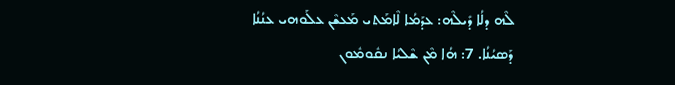ܠܶܗ ܕܠܳܐ ܕܺܝܠܶܗ: ܥܕܰܡܳܐ ܠܶܐܡܰܬܝ ܡܰܥܫܶܢ ܥܠܰܘܗܝ ܥܢܳܢܳܐ ܕܰܣܝܳܢܳܐ. 7: ܗܳܐ ܡܶܢ ܫܶܠܝܳܐ ܢܩܽܘܡܽܘܢ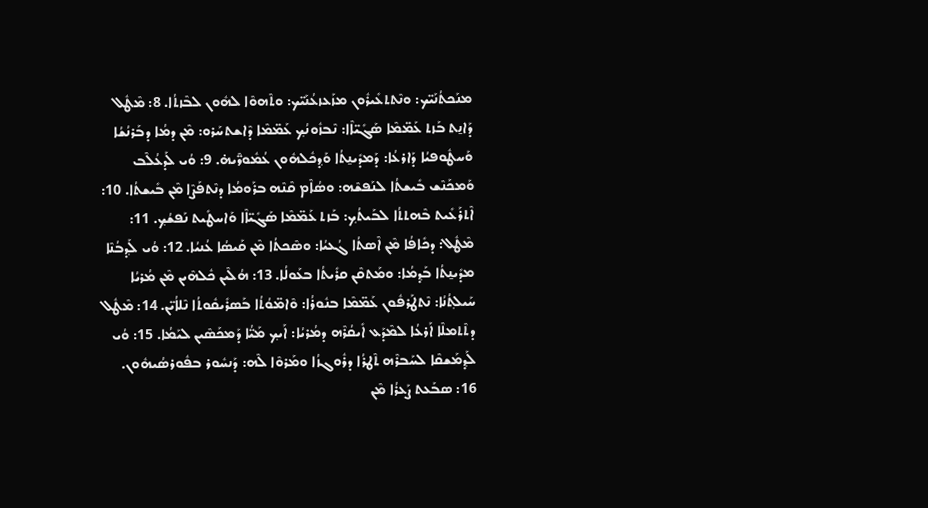ܡܢܰܟܬܳܢܰܝ̈ܟ: ܘܢܶܬܬܥܺܝܪܽܘܢ ܡܙܰܥܙܥܳܢܰܝ̈ܟ: ܘܬܶܗܘܶܐ ܠܗܽܘܢ ܠܒܶܙܬܳܐ. 8: ܡܶܛܽܠ ܕܰܐܢ̱ܬ ܒܰܙܬ ܥܰܡ̈ܡܶܐ ܣܰܓܺܝ̈ܐܶܐ: ܢܶܒܙܽܘܢܳܟ݂ ܥܰܡ̈ܡܶܐ ܕܶܐܫܬܚܰܪܘ: ܡܶܢ ܕܡܳܐ ܕܒܰܪܢܳܫܳܐ ܘܰܚܛܽܘܦܝܳܐ ܕܰܐܪܥܳܐ: ܕܰܡܕܺܝܢ̱ܬܳܐ ܘܰܕ݂ܟܽܠܗܽܘܢ ܥܳܡܽܘܖ̈ܶܝܗ̇. 9: ܘܳܝ ܠܰܕܥܳܠܶܒ ܘܰܡܟܰܢܶܫ ܒܺܝܫܬܳܐ ܠܢܰܦܫܶܗ: ܘܣܳܐܶܡ ܩܶܢܶܗ ܒܪܰܘܡܳܐ ܕܢܶܬܦܰܨܶܐ ܡܶܢ ܒܺܝܫܬܳܐ. 10: ܐܶܬܪܰܥܺܝܬ ܒܶܗܬܬܳܐ ܠܒܰܝܬܳܟ݂: ܒܰܙܬ ܥܰܡ̈ܡܶܐ ܣܰܓܺܝ̈ܐܶܐ ܘܰܐܚܛܺܝܬ ܢܰܦܫܳܟ݂. 11: ܡܶܛܽܠ: ܕܟܺܐܦܳܐ ܡܶܢ ܐܶܣܬܳܐ ܓܳܥܝܳܐ: ܘܣܶܟܬܳܐ ܡܶܢ ܩܰܝܣܳܐ ܥܳܢܝܳܐ. 12: ܘܳܝ ܠܰܕ݂ܒܳܢܶܐ ܡܕܺܝܢ̱ܬܳܐ ܒܰܕ݂ܡܳܐ: ܘܡܰܬܩܶܢ ܩܪܺܝܬܳܐ ܒܥܰܘܠܳܐ. 13: ܗܳܠܶܝܢ ܟܽܠܗܶܝܢ ܡܶܢ ܡܳܪܝܳܐ ܚܰܝܠܬ݂ܳܢܳܐ: ܢܶܬܛܰܪܦܽܘܢ ܥܰܡ̈ܡܶܐ ܒܢܽܘܪܳܐ: ܘܶܐܡ̈ܘܳܬܳܐ ܒܰܣܪܺܝܩܽܘܬܳܐ ܢܶܠܐܳܝ̈ܢ. 14: ܡܶܛܽܠ ܕܬܶܬܡܠܶܐ ܐܰܪܥܳܐ ܠܡܶܕܰܥ ܐܺܝܩܳܪܶܗ ܕܡܳܪܝܳܐ: ܐܰܝܟ݂ ܡܰܝ̈ܳܐ ܕܰܡܟܰܣܶܝܢ ܠܝܰܡܳܐ. 15: ܘܳܝ ܠܰܕ݂ܡܰܫܩܶܐ ܠܚܰܒܪܶܗ ܬܶܛܪܳܐ ܕܪܽܘܓܙܳܐ ܘܡܰܪܘܶܐ ܠܶܗ: ܕܰܢܚܽܘܪ ܒܦܽܘܪܣܳܝܗܽܘܢ. 16: ܣܒܰܥܬ ܨܰܥܪܳܐ ܡܶܢ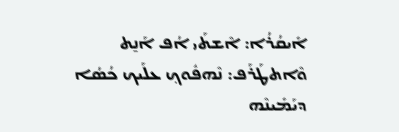ܐܺܝܩܳܪܳܐ: ܐܶܫܬܰܝ ܐܳܦ ܐܰܢ̱ܬ ܘܶܐܬܛܰܪܰܦ: ܢܶܗܦܽܘܟ݂ ܥܠܰܝܟ ܟܳܣܳܐ ܕܝܰܡܺܝܢܶܗ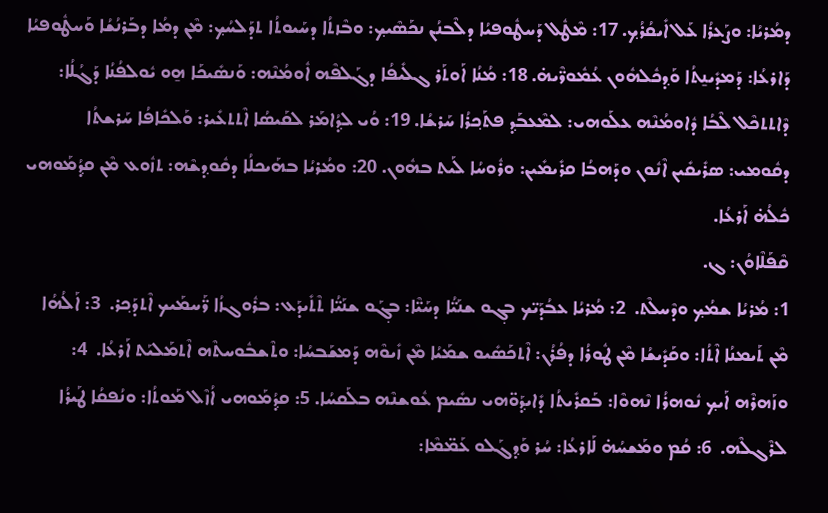ܕܡܳܪܝܳܐ: ܘܨܰܥܪܳܐ ܥܰܠ ܐܺܝܩܳܪܳܟ݂. 17: ܡܶܛܽܠ ܕܰܚܛܽܘܦܝܳܐ ܕܠܶܒܢܳܢ ܢܟܰܣܶܝܟ݂: ܘܒܶܙܬܳܐ ܕܚܰܝܘܬܳܐ ܬܕܰܠܚܳܟ݂: ܡܶܢ ܕܡܳܐ ܕܒܰܪܢܳܫܳܐ ܘܰܚܛܽܘܦܝܳܐ ܕܰܐܪܥܳܐ: ܕܰܡܕܺܝܢ̱ܬܳܐ ܘܰܕ݂ܟܽܠܗܽܘܢ ܥܳܡܽܘܖ̈ܶܝܗ̇. 18: ܡܳܢܳܐ ܐܰܘܬܰܪ ܓܠܺܝܦܳܐ ܕܓܰܠܦܶܗ ܐܽܘܡܳܢܶܗ: ܘܰܢܣܺܝܟܰܐ ܗ̱ܘ ܝܽܘܠܦܳܢܳܐ ܕܰܓܳܠܳܐ: ܕܶܐܬܬܟܶܠ ܠܶܒܳܐ ܕܽܐܘܡܳܢܶܗ ܥܠܰܘܗܝ: ܠܡܶܥܒܰܕ݂ ܦܬܰܟ݂ܪܳܐ ܚܰܪܫܳܐ. 19: ܘܳܝ ܠܕ݂ܳܐܡܰܪ ܠܩܰܝܣܳܐ ܐܶܬܬܥܺܝܪ: ܘܰܠܟܺܐܦܳܐ ܚܰܪܫܬܳܐ ܕܩܽܘܡܝ: ܣܪܺܝܩܺܝܢ ܐܶܢܽܘܢ ܘܕܰܗܒܳܐ ܩܪܺܝܡܺܝܢ: ܘܪܽܘܚܳܐ ܠܰܝܬ ܒܗܽܘܢ. 20: ܘܡܳܪܝܳܐ ܒܗܰܝܟܠܳܐ ܕܩܽܘܕ݂ܫܶܗ: ܬܙܽܘܥ ܡܶܢ ܩܕ݂ܳܡܰܘܗܝ ܟܽܠܳܗ̇ ܐܰܪܥܳܐ.
ܩܶܦܰܠܶܐܘܳܢ: ܓ.
1: ܡܳܪܝܳܐ ܫܡܳܟ݂ ܘܕܶܚܠܶܬ.  2: ܡܳܪܝܳܐ ܥܒܳܕܰܝ̈ܟ ܒܓ݂ܘ ܫܢܰܝ̈ܳܐ ܕܚܰܝ̈ܶܐ: ܒܓ݂ܰܘ ܫܢܰܝ̈ܳܐ ܬܶܬܺܝܕܰܥ: ܒܪܽܘܓܙܳܐ ܖ̈ܰܚܡܰܝܟ ܐܶܬܕܰܟ݂ܪ.  3: ܐܰ‌ܠܳܗܳܐ ܡܶܢ ܬܰܝܡܢܳܐ ܐܶܬܳܐ: ܘܩܰܕܺܝܫܳܐ ܡܶܢ ܛܽܘܪܳܐ ܕܦܳܪܳܢ: ܐܶܬܟܰܣܺܝܘ ܫܡܰܝܳܐ ܡܶܢ ܙܺܝܘܶܗ ܕܰܡܫܰܒܚܳܐ: ܘܬܶܫܒܽܘܚܬܶܗ ܐܶܬܡܰܠܝܰܬ ܐܰܪܥܳܐ.  4: ܘܙܰܗܪܶܗ ܐܰܝܟ݂ ܢܽܘܗܪܳܐ ܢܶܗܘܶܐ: ܒܰܩܪܺܝܬܳܐ ܕܺܐܝܕ݂ܰܘ̈ܗܝ ܢܣܺܝܡ ܥܽܘܫܢܶܗ ܒܠܰܩܚܳܐ. 5: ܩܕ݂ܳܡܰܘܗܝ ܐܳܙܶܠ ܡܰܘܬܳܐ: ܘܢܳܦܩܳܐ ܛܰܝܪܳܐ ܠܪܶܓܠܶܗ.  6: ܩܳܡ ܘܡܰܫܚܳܗ̇ ܠܰܐܪܥܳܐ: ܚܳܪ ܘܰܕ݂ܓܰܠܘ ܥܰܡ̈ܡܶܐ: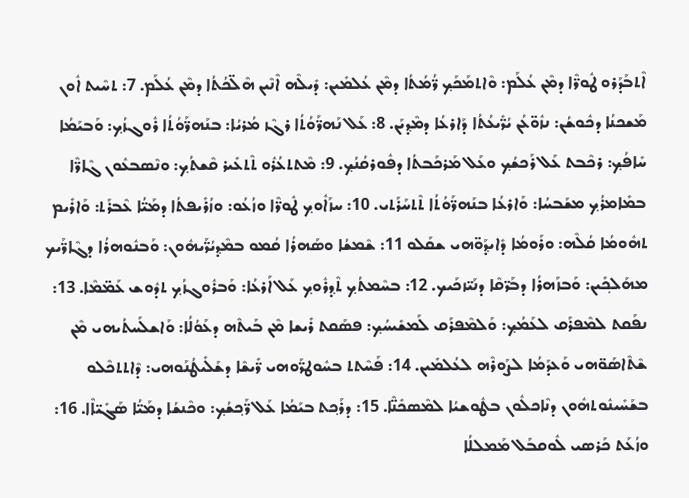ܐܶܬܒܰܕܰܪܘ ܛܽܘܖ̈ܶܐ ܕܡܶܢ ܥܳܠܰܡ: ܘܶܐܬܡܰܟܰܟ݂ ܖ̈ܳܡܳܬܳܐ ܕܡܶܢ ܥܳܠܡܺܝܢ: ܕܺܝܠܶܗ ܐܶܢܶܝܢ ܗܶܠ̈ܟܳܬܳܐ ܕܡܶܢ ܥܳܠܰܡ. 7: ܬܚܶܝܬ ܐܽܘܢ ܡܰܫܟܢܳܐ ܕܟܽܘܫܳܢ: ܢܙܽܘ̈ܥܳܢ ܝܳܖ̈ܺܝܥܳܬܳܐ ܕܰܐܪܥܳܐ ܕܡܶܕ݂ܝܰܢ. 8: ܥܰܠ ܢܰܗܖ̈ܰܘܳܬܳܐ ܪܓܶܙ ܡܳܪܝܳܐ: ܒܢܰܗܖ̈ܰܘܳܬܳܐ ܪܽܘܓܙܳܟ݂: ܘܰܒܝܰܡܳܐ ܚܺܐܦܳܟ݂: ܪܟܶܒܬ ܥܰܠ ܪܰܟܫܳܟ݂ ܘܥܰܠ ܡܰܪܟܰܒܬܳܐ ܕܦܽܘܪܩܳܢܳܟ݂. 9: ܡܶܬܬܥܳܪܽܘ ܬܶܬܥܺܝܪ ܩܶܫܬܳܟ݂: ܘܢܶܣܒܥܽܘܢ ܓܶܐܖ̈ܶܐ ܒܡܺܐܡܪܳܟ݂ ܡܫܰܒܚܳܐ: ܘܰܐܪܥܳܐ ܒܢܰܗܖ̈ܰܘܳܬܳܐ ܬܶܬܚܰܪܰܬܝ. 10: ܚܙܰܐܽܘܟ݂ ܛܽܘܖ̈ܶܐ ܘܙܳܥܳܘ: ܘܙܳܪܺܝܦܬܳܐ ܕܡܰܝ̈ܳܐ ܥܶܒܪܰܬ: ܘܰܐܪܺܝܡ ܬܗܽܘܡܳܐ ܩܳܠܶܗ: ܘܪܰܘܡܳܐ ܕܺܐܝܕ݂ܰܘ̈ܗܝ ܫܩܰܠܘ 11: ܫܶܡܫܳܐ ܘܣܰܗܪܳܐ ܩܳܡܘ ܒܡܶܕ݂ܝܳܖ̈ܰܝܗܽܘܢ: ܘܰܒܢܽܘܗܪܳܐ ܕܓܶܐܖ̈ܰܝܟ ܡܗܰܠܟ݂ܺܝܢ: ܘܰܒܙܰܗܪܳܐ ܕܒܰܖ̈ܩܶܐ ܕܢܰܝ̈ܙܟܰܝܟ. 12: ܒܚܶܡܬܳܟ݂ ܬܶܕ݂ܪܽܘܟ݂ ܥܰܠ ܐܰܪܥܳܐ: ܘܰܒܪܽܘܓܙܳܟ݂ ܬܕܽܘܫ ܥܰܡ̈ܡܶܐ. 13: ܢܦܰܩܬ ܠܡܶܦܪܰܩ ܠܥܰܡܳܟ݂: ܘܰܠܡܶܦܪܰܩ ܠܰܡܫܺܝܚܳܟ݂: ܦܣܰܩܬ ܪܺܝܫܐ ܡܶܢ ܒܰܝܬܶܗ ܕܥܰܘܳܠܳܐ: ܘܰܐܫܠܰܚܬܳܝܗܝ ܡܶܢ ܫܶܬܶܐܣܰܘ̈ܗܝ ܘܰܥܕܰܡܳܐ ܠܨܰܘܪܶܗ ܠܥܳܠܡܺܝܢ. 14: ܦܰܚܶܬܬ ܒܚܽܘܛܖ̈ܰܘܗܝ ܖ̈ܺܝܫܶܐ ܕܫܰܠܺܝܛܳܢܰܘܗܝ: ܕܶܐܬܬܟܶܠܘ ܒܫܰܚܺܝܢܽܘܬܗܽܘܢ ܕܢܶܐܟܠܽܘܢ ܒܛܽܘܫܝܳܐ ܠܡܶܣܟܺܢ̈ܶܐ. 15: ܕܪܰܟ݂ܬ ܒܝܰܡܳܐ ܥܰܠ ܖ̈ܰܟ݂ܫܳܟ݂: ܘܟܶܢܫܳܐ ܕܡܰܝ̈ܳܐ ܣܰܓܺܝ̈ܐܶܐ. 16: ܘܙܳܥܰܬ ܟܰܪܣܝ ܠܽܘܩܒܰܠ ܡܰܡܠܠܳܐ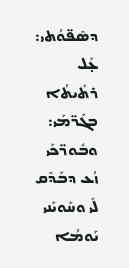ܕܣܶܦ̈ܘܳܬܝ: ܥ̣ܰܠ ܪܬܺܝܬܳܐ ܒܓܰܖ̈ܡܰܝ: ܘܒܽܘܖ̈ܟܰܝ ܙܳܥ ܕܒܰܕܶܩ ܠܺܝ ܘܚܰܘܝܰܢܝ ܝܰܘܡܳܐ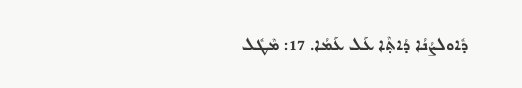ܕܽܐܘܠܨܳܢܳܐ ܕܳܐܬ݂ܶܐ ܥܰܠ ܥܰܡܳܐ. 17: ܡܶܛܽܠ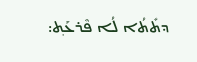ܕܬܺܬܳܐ ܠܳܐ ܦܶܪܥܰܬ݂: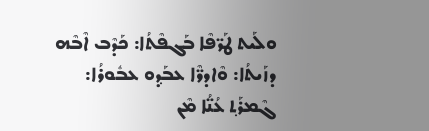ܘܠܰܝܬ ܛܰܖ̈ܦܶܐ ܒܰܓܦܶܬܳܐ: ܟܰܕܶܒ ܐܶܒܶܗ ܕܙܰܝܬܳܐ: ܘܶܐܕܖ̈ܶܐ ܥܒܰܕ݂ܘ ܥܒܽܘܪܳܐ: ܓܶܡܪܰܬ݂ ܥܳܢ̈ܳܐ ܡܶܢ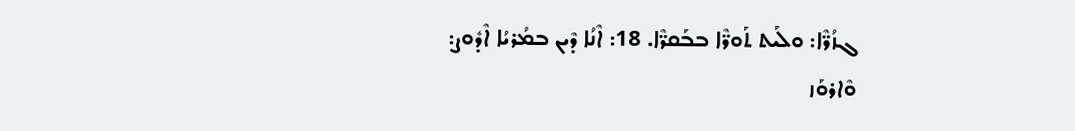ܓܙܳܖ̈ܶܐ: ܘܠܰܝܬ ܬܰܘܖ̈ܶܐ ܒܒܰܩܖ̈ܶܐ. 18: ܐܶܢܳܐ ܕܶܝܢ ܒܡܳܪܝܳܐ ܐܶܕܽܘܨ: ܘܶܐܪܘܰܙ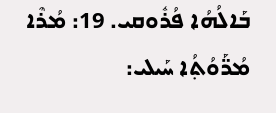ܒܰܐܠܳܗܳܐ ܦܳܪܽܘܩܝ. 19: ܡܳܪܶܐ ܡܳܖ̈ܰܘܳܬ݂ܳܐ ܚܰܝܠܝ: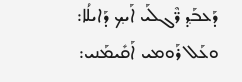ܕܰܥܒܰܕ݂ ܖ̈ܶܓܠܰܝ ܐܰܝܟ݂ ܕܰܐܝܠܳܐ: ܘܥܰܠ ܪܰܘܡܝ ܐܰܩܺܝܡܰܢܝ: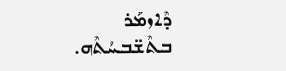ܕܶܐܙܡܰܪ ܒܬܶܫ̈ܒܚܳܬܶܗ.